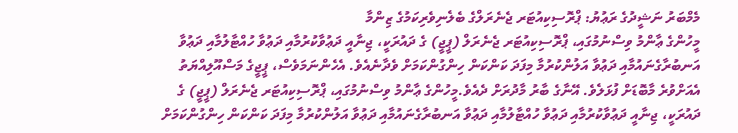މެމްބަރު ނަޝީދުގެ ރަޢުޔު: ޕްރޮސިކިއުޓަރ ޖެނެރަލްގެ ބެލެނިވެރިކަމުގެ ޒިންމާ
މީހުންގެ ޢާންމު ވިސްނުމުގައި، ޕްރޮސިކިއުޓަރ ޖެނެރަލް (ޕީޖީ) ގެ ދައުރަކީ، ޖިނާއީ ދަޢުވާކުރުމާއި ދަޢުވާ ހުއްޓާލުމާއި ދަޢުވާ އަނބުރާގެނައުމާއި ދަޢުވާ އަލުންކުރުމާ މިފަދަ ކަންކަން ހިންގުންކަމަށް ވެދާނެއެވެ. އެހެންނަމަވެސް، ޕީޖީގެ މަސްއޫލިއްޔަތު އެއަށްވުރެ މާބޮޑަށް ފުޅަލެވެ. އޭނާގެ ބާރު މާދުރަށް ދެއެވެ.މީހުންގެ ޢާންމު ވިސްނުމުގައި، ޕްރޮސިކިއުޓަރ ޖެނެރަލް (ޕީޖީ) ގެ ދައުރަކީ، ޖިނާއީ ދަޢުވާކުރުމާއި ދަޢުވާ ހުއްޓާލުމާއި ދަޢުވާ އަނބުރާގެނައުމާއި ދަޢުވާ އަލުންކުރުމާ މިފަދަ ކަންކަން ހިންގުންކަމަށް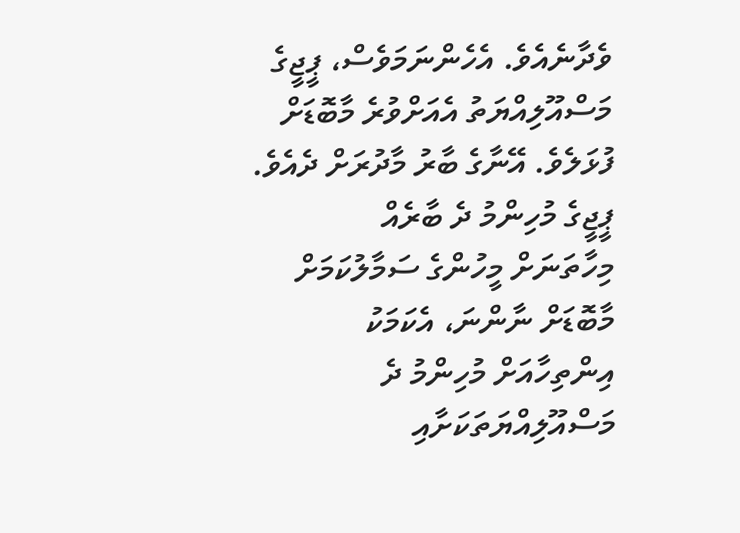ވެދާނެއެވެ. އެހެންނަމަވެސް، ޕީޖީގެ މަސްއޫލިއްޔަތު އެއަށްވުރެ މާބޮޑަށް ފުޅަލެވެ. އޭނާގެ ބާރު މާދުރަށް ދެއެވެ.
ޕީޖީގެ މުހިންމު ދެ ބާރެއް
މިހާތަނަށް މީހުންގެ ސަމާލުކަމަށް މާބޮޑަށް ނާންނަ، އެކަމަކު އިންތިހާއަށް މުހިންމު ދެ މަސްއޫލިއްޔަތަކަށާއި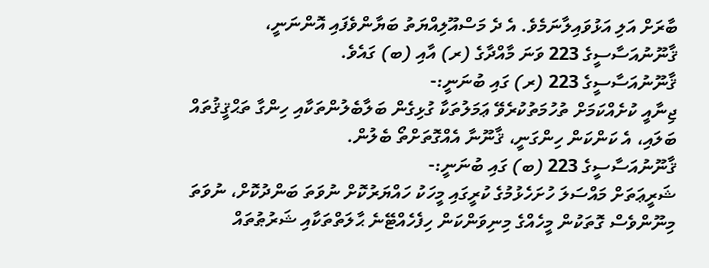ބާރަށް އަލި އަޅުވައިލާނަމެވެ. އެ ދެ މަސްއޫލިއްޔަތު ބަޔާންވެފައި އޮންނަނީ، ޤާނޫނުއަސާސީގެ 223 ވަނަ މާއްދާގެ (ރ) އާއި (ބ) ގައެވެ.
ޤާނޫނުއަސާސީގެ 223 (ރ) ގައި ބުނަނީ:-
ޖިނާއީ ކުށެއްކަމަށް ތުހުމަތުކުރެވޭ ޢަމަލުތަކާ ގުޅިގެން ބަލާބެލުންތަކާއި ހިންގާ ތަޙްޤީޤުތައް ބަލައި، އެ ކަންކަން ހިންގަނީ، ޤާނޫނާ އެއްގޮތަށްތޯ ބެލުން.
ޤާނޫނުއަސާސީގެ 223 (ބ) ގައި ބުނަނީ:-
ޝަރީޢަތަށް މައްސަލަ ހުށަހެޅުމުގެ ކުރީގައި މީހަކު ހައްޔަރުކޮށް ނުވަތަ ބަންދުކޮށް، ނުވަތަ މިނޫންވެސް ގޮތަކުން މީހެއްގެ މިނިވަންކަން ހިފެހެއްޓޭނެ ޙާލަތްތަކާއި ޝަރުޠުތައް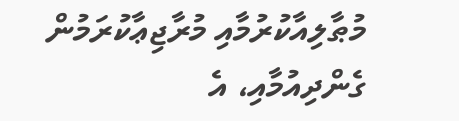މުޠާލިއާކުރުމާއި މުރާޖިޢާކުރަމުން ގެންދިއުމާއި، އެ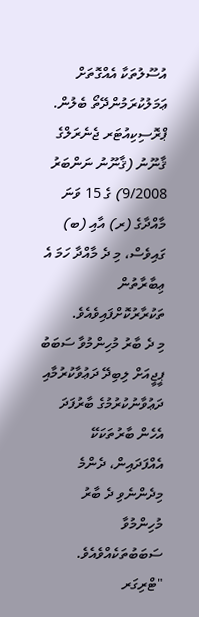އުސޫލުތަކާ އެއްގޮތަށް ޢަމަލުކުރަމުންދޭތޯ ބެލުން.
ޕްރޮސިކިއުޓަރ ޖެނެރަލްގެ ޤާނޫނު (ޤާނޫނު ނަންބަރު 9/2008) ގެ 15 ވަނަ މާއްދާގެ (ރ) އާއި (ބ) ގައިވެސް، މި ދެ މާއްދާ ހަމަ އެ ޢިބާރާތުން ތަކުރާރުކޮށްފައިވެއެވެ.
މި ދެ ބާރު މުހިންމުވާ ސަބަބު
ޕީޖީއަށް ލިބިދޭ ދަޢުވާކުރުމާއި ދަޢުވާނުކުރުމުގެ ބާރުފަދަ އެހެން ބާރުތަކަކޭ އެއްފަދައިން، ދެންމެ މިދެންނެވި ދެ ބާރު މުހިންމުވާ ސަބަބުތަކެއްވެއެވެ.
"ޓްރިގަރ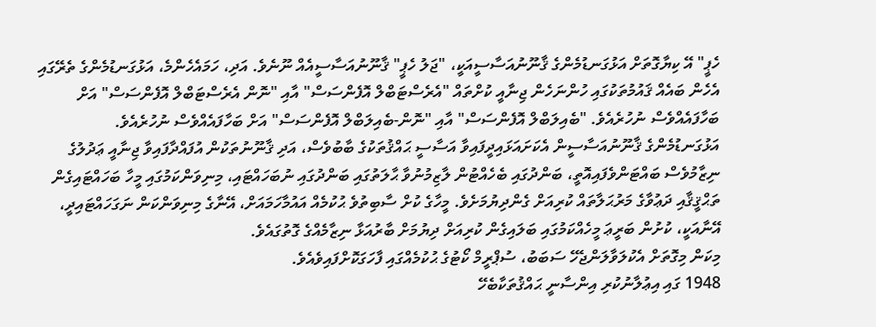ހެޕީ" އޭ ކިޔާގޮތަށް އަޅުގަނޑުމެންގެ ޤާނޫނުއަސާސީއަކީ، "ޖަލު ހެޕީ" ޤާނޫނުއަސާސީއެއް ނޫނެވެ. އަދި، ހަމައެހެންމެ، އަޅުގަނޑުމެންގެ ތެރޭގައި އެހެން ބައެއް ޤައުމުތަކުގައި ހުންނަހެން ޖިނާއީ ކުށްތައް "އެރެސްޓަބްލް އޮފެންސަސް" އާއި "ނޮން އެރެސްޓަބްލް އޮފެންސަސް" އަށް ބަހާފައެއްވެސް ނުހުރެއެވެ. "ބެއިލަބްލް އޮފެންސަސް" އާއި "ނޮން-ބެއިލަބްލް އޮފެންސަސް" އަށް ބަހާފައެއްވެސް ނުހުރެއެވެ.
އަޅުގަނޑުމެންގެ ޤާނޫނުއަސާސީން އެކަށައަޅައިދީފައިވާ އަސާސީ ޙައްޤުތަކުގެ ބާބުވެސް، އަދި ޤާނޫނުތަކުން އުފައްދާފައިވާ ޖިނާއީ ޢަދުލުގެ ނިޒާމުވެސް ބައްޓަންވެފައިއޮތީ، ބަންދުގައި ބެހެއްޓުން ލާޒިމުނުވާ ޙާލަތުގައި ބަންދުގައި ނުބަހައްޓައި، މިނިވަންކަމުގައި މީހާ ބަހައްޓައިގެން ތަޙްޤީޤާއި ދަޢުވާގެ މަރުޙަލާތައް ކުރިއަށް ގެންދިޔުމަށެވެ. މީހާގެ ކުށް ސާބިތުވެ ޙުކުމެއް އައުމާހަމައަށް، އޭނާގެ މިނިވަންކަން ނަގަހައްޓައިދީ، އޭނާއަކީ، ކުށުން ބަރީޢަ މީހެއްކަމުގައި ބަލައިގެން ކުރިއަށް ދިޔުމަށް ބާރުއަޅާ ނިޒާމެއްގެ ގޮތުގައެވެ.
މިކަން މިގޮތަށް އެކުލަވާލަންޖެހޭ ސަބަބު، ސުޕްރީމް ކޯޓުގެ ޙުކުމެއްގައި ފާހަގަކޮށްފައިވެއެވެ.
1948 ގައި އިޢުލާނުކުރި އިންސާނީ ޙައްޤުތަކާބެހޭ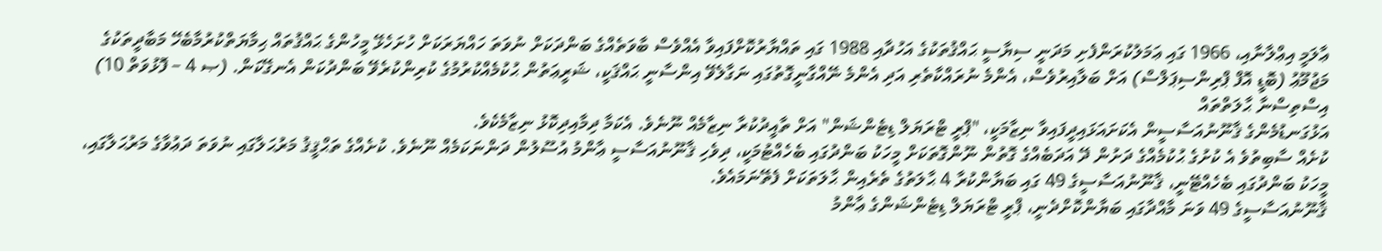ޢާލަމީ އިޢްލާނާއި، 1966 ގައި ޢަމަލުކުރަންފެށި މަދަނީ ސިޔާސީ ޙައްޤުތަކުގެ އަހުދާއި 1988 ގައި ތައްޔާރުކޮށްފައިވާ އެއްވެސް ބާވަތެއްގެ ބަންދަކަށް ނުވަތަ ހައްޔަރަކަށް ހުށަހެޅޭ މީހުންގެ ޙައްޤުތައް ޙިމާޔަތްކުރުމާބެހޭ މަބާދީތަކުގެ މަޖުމޫޢު (ބޮޑީ އޮފް ޕްރިންސިޕަލްސް) އަށް ބަލާއިރުވެސް، އެންމެ ނުރައްކާތެރި އަދި އެންމެ ނޭއްގާނީގޮތުގައި ނަގާލެވޭ އިންސާނީ ޙައްޤަކީ، ޝަރީޢަތުން ޙުކުމެއްކުރުމުގެ ކުރިންކުރެވޭ ބަންދުކަން އެނގޭކަން. (ޞ 4 – ފޮޅުވަތް 10)
އިސްތިސްނާ ޙާލަތްތައް
އަޅުގަނޑުމެންގެ ޤާނޫނުއަސާސީން އެކަށައަޅައިދީފައިވާ ނިޒާމަކީ، "ޕްރީ ޓްރަޔަލް ޑިޓެންޝަން" އަށް ތާއީދުކުރާ ނިޒާމެއް ނޫނެވެ. އެކަމާ ދިމާއިދިކޮޅު ނިޒާމެކެވެ.
ކުށެއް ސާބިތުވެ އެ ކުށުގެ ޙުކުމެއްގެ ދަށުން ދޭ އަދަބެއްގެ ގޮތުން ނޫންގޮތަކަށް މީހަކު ބަންދުގައި ބެހެއްޓުމަކީ، ދިވެހި ޤާނޫނުއަސާސީ ޢާންމު އުސޫލުން ދަންނަކަމެއް ނޫނެވެ. ކުށެއްގެ ތަޙްޤީޤު މަރުޙަލާގައި ނުވަތަ ދަޢުވާގެ މަރުޙަލާގައި، މީހަކު ބަންދުގައި ބެހެއްޓޭނީ، ޤާނޫނުއަސާސީގެ 49 ގައި ބަޔާންކުރާ 4 ޙާލަތުގެ ތެރެއިން ޙާލަތަކަށް ފެތޭނަމައެވެ.
ޤާނޫނުއަސާސީގެ 49 ވަނަ މާއްދާގައި ބަޔާންކޮށްދެނީ، ޕްރީ ޓްރަޔަލް ޑިޓެންޝަންގެ ޢާންމު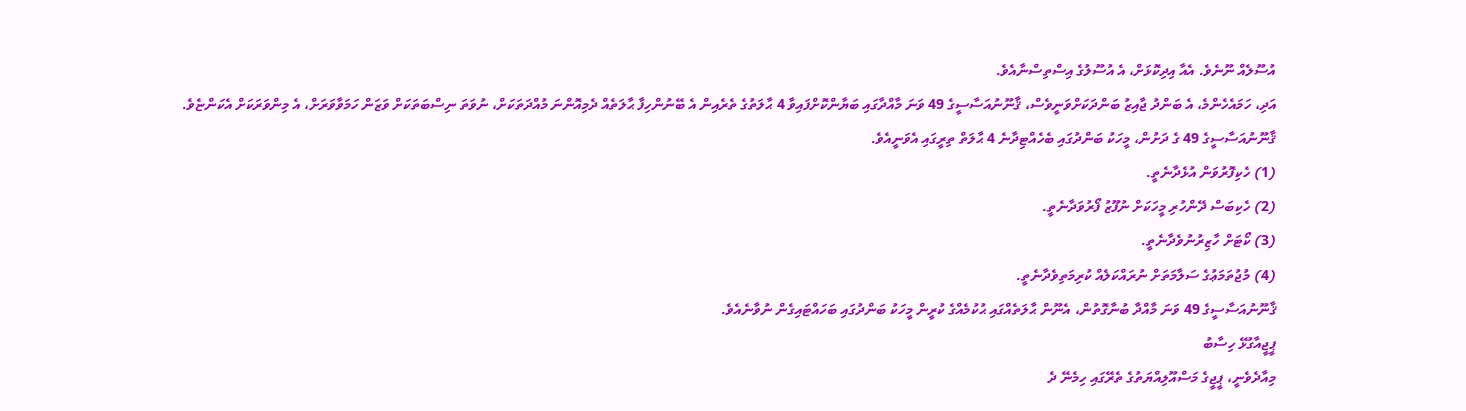އުސޫލެއް ނޫނެވެ. އެއާ އިދިކޮޅަށް، އެ އުސޫލުގެ އިސްތިސްނާއެވެ.
އަދި، ހަމައެހެންމެ، އެ ބަންދު ޖާއިޒު ބަންދަކަށްވަނީވެސް، ޤާނޫނުއަސާސީގެ 49 ވަނަ މާއްދާގައި ބަޔާންކޮށްފައިވާ 4 ޙާލަތުގެ ތެރެއިން އެ ބޭނުންހިފާ ޙާލަތެއް ދެމިއޮންނަ މުއްދަތަކަށް، ނުވަތަ ނިސްބަތަކަށް ވަޒަން ހަމަވާވަރަށް، އެ މިންވަރަކަށް އެކަންޏެވެ.
ޤާނޫނުއަސާސީގެ 49 ގެ ދަށުން، މީހަކު ބަންދުގައި ބެހެއްޓިދާނެ 4 ޙާލަތް ތިރީގައި އެވަނީއެވެ.
(1) ހެކިފޮރުވަން އުޅެދާނެތީ.
(2) ހެކިބަސް ދޭންހުރި މީހަކަށް ނުފޫޒު ފޯރުވަދާނެތީ.
(3) ކޯޓަށް ހާޒިރުނުވެދާނެތީ.
(4) މުޖުތަމަޢުގެ ސަލާމަތަށް ނުރައްކަލެއް ކުރިމަތިވެދާނެތީ.
ޤާނޫނުއަސާސީގެ 49 ވަނަ މާއްދާ ބުނާގޮތުން، އެނޫން ޙާލަތެއްގައި ޙުކުމެއްގެ ކުރީން މީހަކު ބަންދުގައި ބަހައްޓައިގެން ނުވާނެއެވެ.
ޕީޖީއާގުޅޭ ހިސާބު
މިއާދެވެނީ، ޕީޖީގެ މަސްއޫލިއްޔަތުގެ ތެރޭގައި ހިމެނޭ ދެ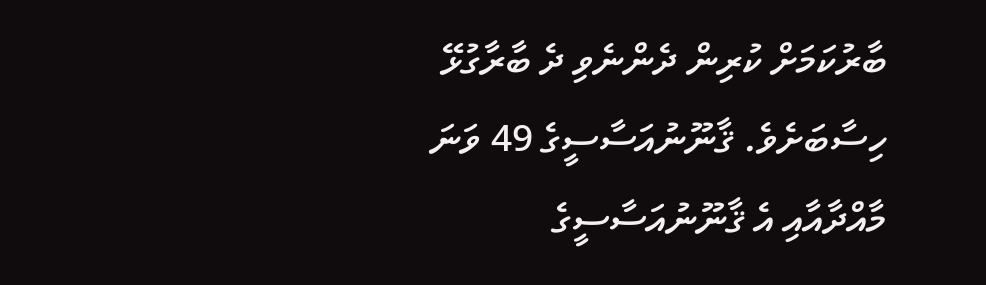ބާރުކަމަށް ކުރިން ދެންނެވި ދެ ބާރާގުޅޭ ހިސާބަށެވެ. ޤާނޫނުއަސާސީގެ 49 ވަނަ މާއްދާއާއި އެ ޤާނޫނުއަސާސީގެ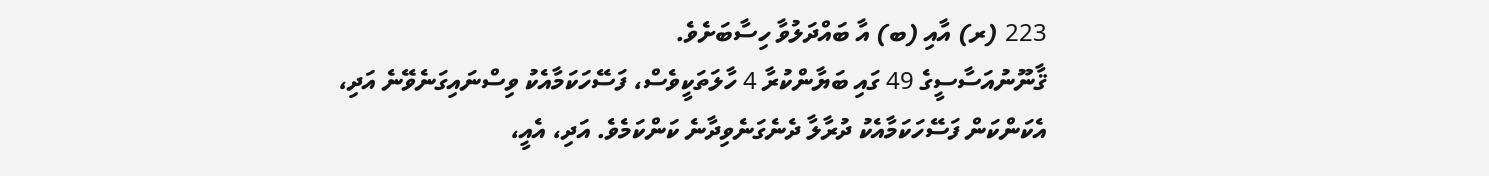223 (ރ) އާއި (ބ) އާ ބައްދަލުވާ ހިސާބަށެވެ.
ޤާނޫނުއަސާސީގެ 49 ގައި ބަޔާންކުރާ 4 ހާލަތަކީވެސް، ފަސޭހަކަމާއެކު ވިސްނައިގަނެވޭނެ އަދި، އެކަންކަން ފަސޭހަކަމާއެކު ދުރާލާ ދެނެގަނެވިދާނެ ކަންކަމެވެ. އަދި، އެއީ،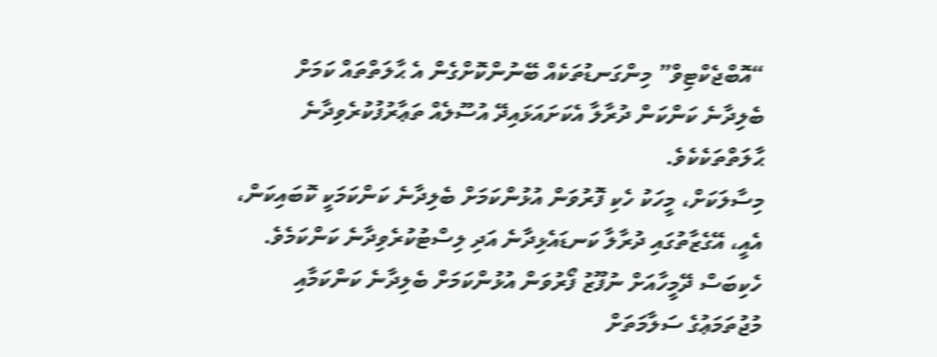“އޮބްޖެކްޓިވް” މިންގަނޑުތަކެއް ބޭނުންކޮށްގެން އެ ޙާލަތްތައް ކަމަށް ބެލިދާނެ ކަންކަން ދުރާލާ އެކަށައަޅައިދޭ އުސޫލެއް ތަޢާރުފުކުރެވިދާނެ ޙާލަތްތަކެކެވެ.
މިސާލަކަށް، މީހަކު ހެކި ފޮރުވަން އުޅުންކަމަށް ބެލިދާނެ ކަންކަމަކީ ކޮބައިކަން، އެއީ، އޭގެޒާތުގައި ދުރާލާ ކަނޑައެޅިދާނެ އަދި ލިސްޓުކުރެވިދާނެ ކަންކަމެވެ. ހެކިބަސް ދޭމީހާއަށް ނުފޫޒު ފޯރުވަން އުޅުންކަމަށް ބެލިދާނެ ކަންކަމާއި މުޖުތަމަޢުގެ ސަލާމަތަށް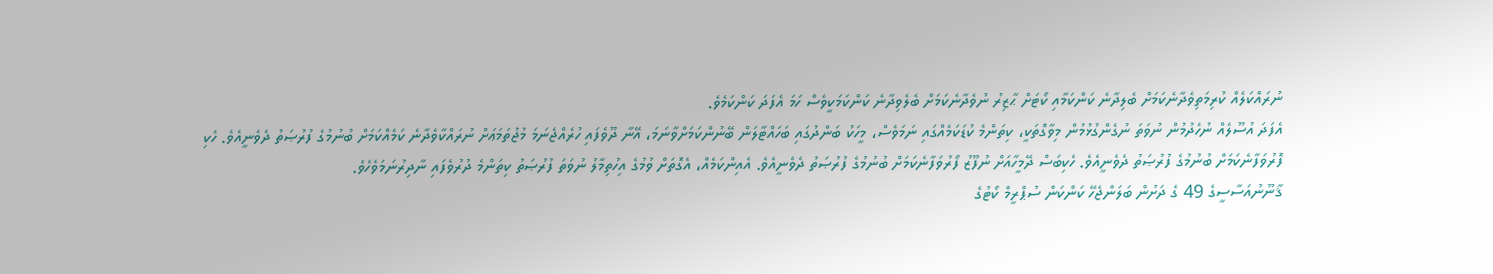ނުރައްކަލެއް ކުރިމަތިވެދާނެކަމަށް ބެލިދާނެ ކަންކަމާއި ކޯޓަށް ޙާޒިރު ނުވެދާނެކަމަށް ބެލެވިދާނެ ކަންކަމަކީވެސް ހަމަ އެފަދަ ކަންކަމެވެ.
އެފަދަ އުސޫލެއް ނުހެދުމުން ނުވަތަ ނުގެންގުޅުމުން މިވާގޮތަކީ، ކިތަންމެ ކުޑަކަމެއްގައި ނަމަވެސް، މީހަކު ބަންދުގައި ބަހައްޓާލަން ބޭނުންކަމަށްވާނަމަ، އޭނާ ދޫވެފައި ހުރެއްޖެނަމަ މުޖުތަމަޢަށް ނުރައްކާވެދާނެ ކަމެއްކަމަށް ބުނުމުގެ ފުރުޞަތު ދެވެނީއެވެ. ހެކި ފޮރުވަފާނެކަމަށް ބުނުމުގެ ފުރުޞަތު ދެވެނީއެވެ. ހެކިބަސް ދޭމީހާއަށް ނުފޫޒު ފޯރުވަފާނެކަމަށް ބުނުމުގެ ފުރުޞަތު ދެވެނީއެވެ. އެއިންކަމެއް، އެގޮތަށް ވުމުގެ އިހުތިމާލު ނުވަތަ ފުރުޞަތު ކިތަންމެ ދުރުވެފައި ނާދިރުނަމަވެހެވެ.
ޤާނޫނުއަސާސީގެ 49 ގެ ދަށުން ބަލަންޖެހޭ ކަންކަން ސުޕްރީމް ކޯޓުގެ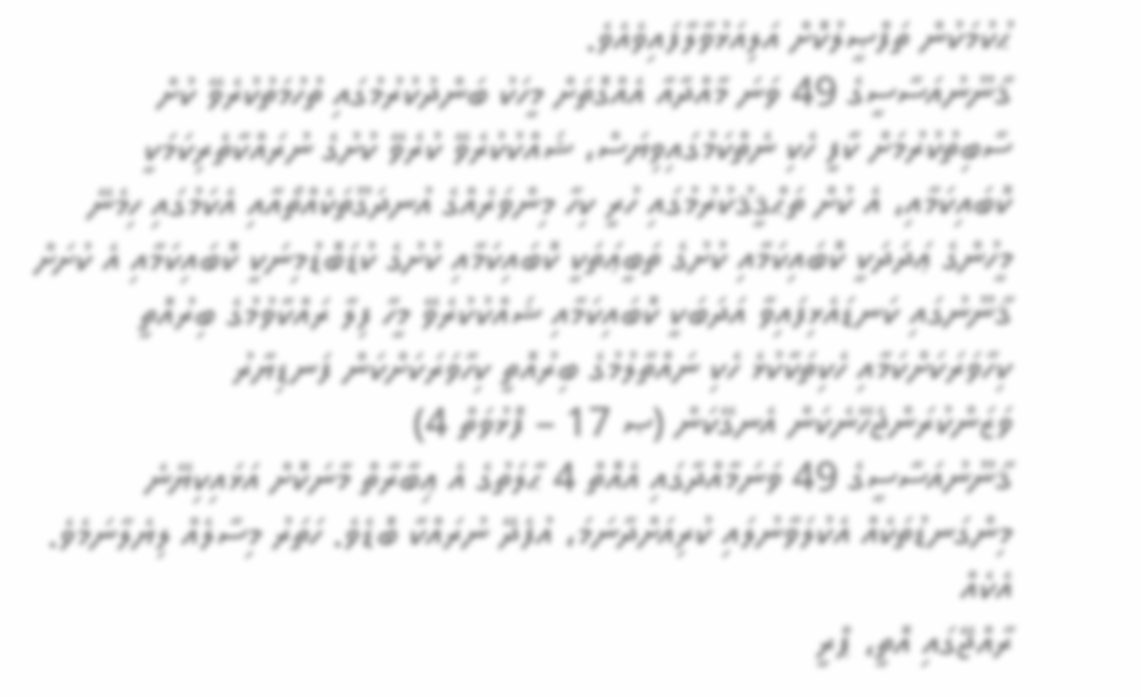ޙުކުމަކުން ތަފްޞީލުކޮށް އަލިއަޅުވާލާފައިވެއެވެ.
ޤާނޫނުއަސާސީގެ 49 ވަނަ މާއްދާއާ އެއްގޮތަށް މީހަކު ބަންދުކުރުމުގައި ތުހުމަތުކުރެވޭ ކުށް ސާބިތުކުރުމަށް ކާފީ ހެކި ނެތްކަމުގައިވިޔަސް، ޝައްކުކުރެވޭ ކުރެވޭ ކުށުގެ ނުރައްކާތެރިކަމަކީ ކޮބައިކަމާއި، އެ ކުށް ތަޙްޤީޤުކުރުމުގައި ހުރީ ކިހާ މިންވަރެއްގެ އުނދަގޫތަކެއްތޯއާއި އެކަމުގައި ހިމެނޭ މީހުންގެ ޢަދަދަކީ ކޮބައިކަމާއި ކުށުގެ ތަބީޢަތަކީ ކޮބައިކަމާއި ކުށުގެ ކުޑަބޮޑުމިނަކީ ކޮބައިކަމާއި އެ ކުށަށް ޤާނޫނުގައި ކަނޑައެޅިފައިވާ އަދަބަކީ ކޮބައިކަމާއި ޝައްކުކުރެވޭ މީހާ ފިލާ ރައްކާވުމުގެ ބިރުއޮތީ ކިހާވަރަކަށްކަމާއި ހެކިތަކާކުޅެ ހެކި ނައްތާލުމުގެ ބިރުއޮތީ ކިހާވަރަކަށްކަން ފަނޑިޔާރު ވަޒަންކުރަންޖެހޭނެކަން އެނގޭކަން (ޞ 17 – ފޮޅުވަތް 4)
ޤާނޫނުއަސާސީގެ 49 ވަނަމާއްދާގައި އެއޮތް 4 ޙާލަތުގެ އެ ޢިބާރާތް މާނަކޮށް އަޅައިކިޔޭނެ މިންގަނޑުތަކެއް އެކުލަވާނުލައި ކުރިއަށްދާނަމަ، އުފެދޭ ނުރައްކާ ބޮޑެވެ. ހަތަރު މިސާލެއް ލިޔެލާނަމެވެ.
އެކެއް
ރާއްޖޭގައި އޮތީ، ޕްރީ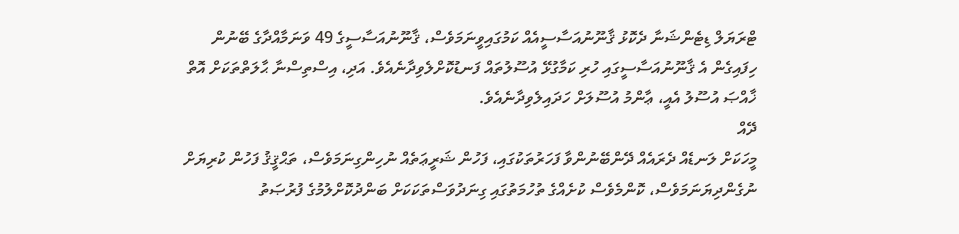ޓްރަޔަލް ޑިޓެންޝަނާ ދެކޮޅު ޤާނޫނުއަސާސީއެއް ކަމުގައިވީނަމަވެސް، ޤާނޫނުއަސާސީގެ 49 ވަނަމާއްދާގެ ބޭނުން ހިފައިގެން އެ ޤާނޫނުއަސާސީގައި ހުރި ކަމާގުޅޭ އުސޫލުތައް ފަނޑުކޮށްލެވިދާނެއެވެ. އަދި، އިސްތިސްނާ ޙާލަތްތަކަށް އޮތް ޚާއްޞަ އުސޫލު އެއީ، ޢާންމު އުސޫލަށް ހަދައިލެވިދާނެއެވެ.
ދޭއް
މީހަކަށް ލަނޑެއް ދެރައެއް ދޭންބޭނުންވާ ފަހަރުތަކުގައި، ފަހުން ޝަރީޢަތެއް ނުހިންގިނަމަވެސް، ތަޙްޤީޤު ފަހުން ކުރިޔަށް ނުގެންދިޔަނަމަވެސް، ކޮންމެވެސް ކުށެއްގެ ތުހުމަތުގައި ގިނަދުވަސްތަކަކަށް ބަންދުކޮށްލުމުގެ ފުރުޞަތު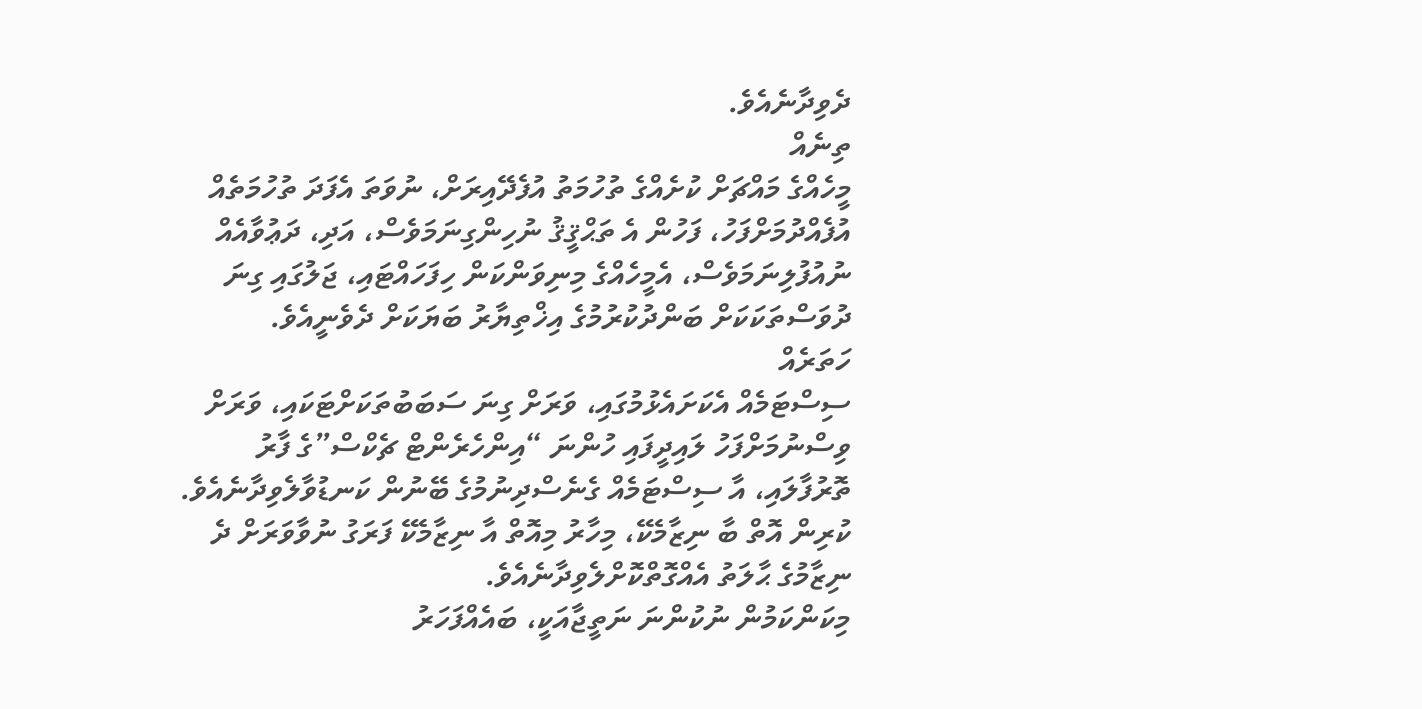ދެވިދާނެއެވެ.
ތިނެއް
މީހެއްގެ މައްޗަށް ކުށެއްގެ ތުހުމަތު އުފެދޭއިރަށް، ނުވަތަ އެފަދަ ތުހުމަތެއް އުފެއްދުމަށްފަހު، ފަހުން އެ ތަޙްޤީޤު ނުހިންގިނަމަވެސް، އަދި، ދަޢުވާއެއް ނުއުފުލިނަމަވެސް، އެމީހެއްގެ މިނިވަންކަން ހިފަހައްޓައި، ޖަލުގައި ގިނަ ދުވަސްތަކަކަށް ބަންދުކުރުމުގެ އިޚްތިޔާރު ބަޔަކަށް ދެވެނީއެވެ.
ހަތަރެއް
ސިސްޓަމެއް އެކަށައެޅުމުގައި، ވަރަށް ގިނަ ސަބަބުތަކަށްޓަކައި، ވަރަށް ވިސްނުމަށްފަހު ލައިދީފައި ހުންނަ “އިންހެރެންޓް ޗެކްސް”ގެ ފާރު ތޮރުފާލައި، އާ ސިސްޓަމެއް ގެނެސްދިނުމުގެ ބޭނުން ކަނޑުވާލެވިދާނެއެވެ. ކުރިން އޮތް ބާ ނިޒާމެކޭ، މިހާރު މިއޮތް އާ ނިޒާމެކޭ ފަރަގު ނުވާވަރަށް ދެ ނިޒާމުގެ ޙާލަތު އެއްގޮތްކޮށްލެވިދާނެއެވެ.
މިކަންކަމުން ނުކުންނަ ނަތީޖާއަކީ، ބައެއްފަހަރު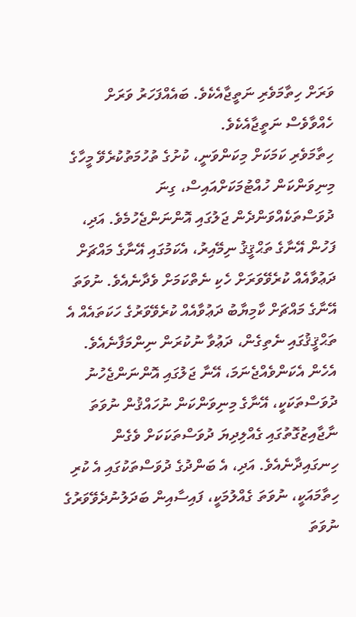ވަރަށް ހިތާމަވެރި ނަތީޖާއެކެވެ. ބައެއްފަހަރު ވަރަށް ހެއްވާވެސް ނަތީޖާއެކެވެ.
ހިތާމަވެރި ކަމަކަށް މިކަންވަނީ، ކުށުގެ ތުހުމަތުކުރެވޭ މީހާގެ މިނިވަންކަން ހުއްޓުމަކަށްއައިސް، ގިނަ ދުވަސްތަކެއްވަންދެން ޖަލުގައި އޮންނަންޖެހުމެވެ. އަދި، ފަހުން އޭނާގެ ތަޙްޤީޤު ނިމޭއިރު، އެކަމުގައި އޭނާގެ މައްޗަށް ދަޢުވާއެއް ކުރެވޭވަރަށް ހެކި ނެތްކަމަށް ވެދާނެއެވެ. ނުވަތަ އޭނާގެ މައްޗަށް ކާމިޔާބު ދަޢުވާއެއް ކުރެވޭވަރުގެ ހަކަތައެއް އެ ތަޙްޤީޤުގައި ނެތިގެން، ދަޢުވާ ނުކުރަން ނިންމަފާނެއެވެ. އެހެން އެކަންވެއްޖެނަމަ، އޭނާ ޖަލުގައި އޮންނަންޖެހުނު ދުވަސްތަކަކީ، އޭނާގެ މިނިވަންކަން ނުހައްޤުން ނުވަތަ ނާޖާއިޒުގޮތުގައި ގެއްލިދިޔަ ދުވަސްތަކަކަށް ވެގެން ހިނގައިދާނެއެވެ. އަދި، އެ ބަންދުގެ ދުވަސްތަކުގައި އެ ކުރި ހިތާމައަކީ، ނުވަތަ ގެއްލުމަކީ، ފައިސާއިން ބަދަލުނުދެވޭވަރުގެ ނުވަތަ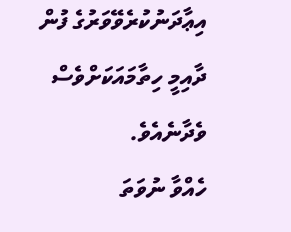އިޢާދަނުކުރެވޭވަރުގެ ފުން ދާއިމީ ހިތާމައަކަށްވެސް ވެދާނެއެވެ.
ހެއްވާ ނުވަތަ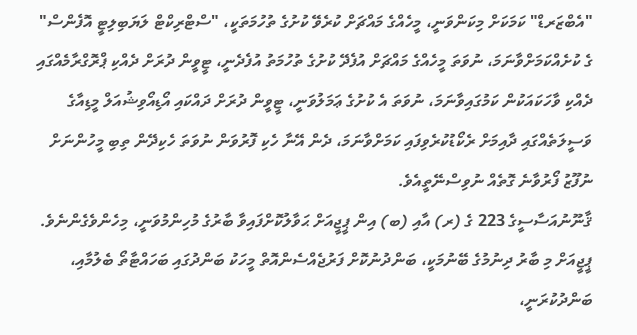"އެބްޒަރޑް" ކަމަކަށް މިކަންވަނީ، މީހެއްގެ މައްޗަށް ކުރެވޭ ކުށުގެ ތުހުމަތަކީ، "ސްޓްރިކްޓް ލަޔަބިލިޓީ އޮފެންސް" ގެ ކުށެއްކަމަށްވާނަމަ، ނުވަތަ މީހެއްގެ މައްޗަށް އުފެދޭ ކުށުގެ ތުހުމަތު އުފެދެނީ، ޓީވީން ދުރަށް ދެއްކި ޕްރޮގްރާމެއްގައި ދެއްކި ވާހަކައަކުން ކަމުގައިވާނަމަ، ނުވަތަ އެ ކުށުގެ ޢަމަލުވަނީ، ޓީވީން ދުރަށް ދައްކައި އޯޑިއޯވިޝުއަލް މީޑިއާގެ ވަސީލަތެއްގައި ދާއިމަށް ރެކޯޑުކުރެވިފައި ކަމަށްވާނަމަ، ދެން އޭނާ ހެކި ފޮރުވަން ނުވަތަ ހެކިދޭން ތިބި މީހުންނަށް ނުފޫޒު ފޯރުވާނެ ގޮތެއް ނުވިސްނޭތީއެވެ.
ޤާނޫނުއަސާސީގެ 223 ގެ (ރ) އާއި (ބ) އިން ޕީޖީއަށް ޙަވާލުކޮށްފައިވާ ބާރުގެ މުހިންމުވަނީ، މިހެންވެގެންނެވެ.
ޕީޖީއަށް މި ބާރު ދިނުމުގެ ބޭނުމަކީ، ބަންދުނުކޮށް ފަރުޖެއްސެންއޮތް މީހަކު ބަންދުގައި ބަހައްޓާތޯ ބެލުމާއި، ބަންދުކުރަނީ،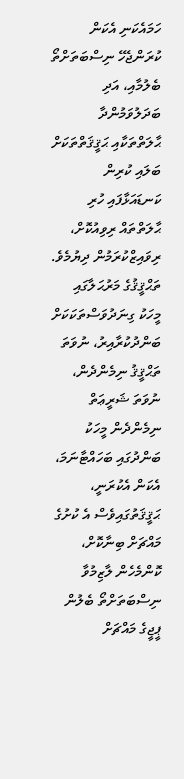ހަމައެކަނި އެކަން ކުރަންޖެހޭ ނިސްބަތަށްތޯ ބެލުމާއި، އަދި ބަދަލުވަމުންދާ ޙާލަތްތަކާއި ޙަޤީޤަތްތަކަށް ބަލައި ކުރިން ކަނޑައަޅާފައި ހުރި ޙާލަތްތައް ރިވިއުކޮށް، ރިވައިޒްކުރަމުން ދިޔުމެވެ.
ތަޙްޤީޤުގެ މަރުޙަލާގައި މީހަކު ގިނަދުވަސްތަކަކަށް ބަންދުކުރާއިރު، ނުވަތަ ތަޙްޤީޤު ނިމެންދެން، ނުވަތަ ޝަރީޢަތް ނިމެންދެން މީހަކު ބަންދުގައި ބަހައްޓާނަމަ، އެކަން އެކުރަނީ، ޙަޤީޤަތުގައިވެސް އެ ކުށުގެ މައްޗަށް ބިނާކޮށް، ކޮންމެހެން ލާޒިމުވާ ނިސްބަތަށްތޯ ބެލުން ޕީޖީގެ މައްޗަށް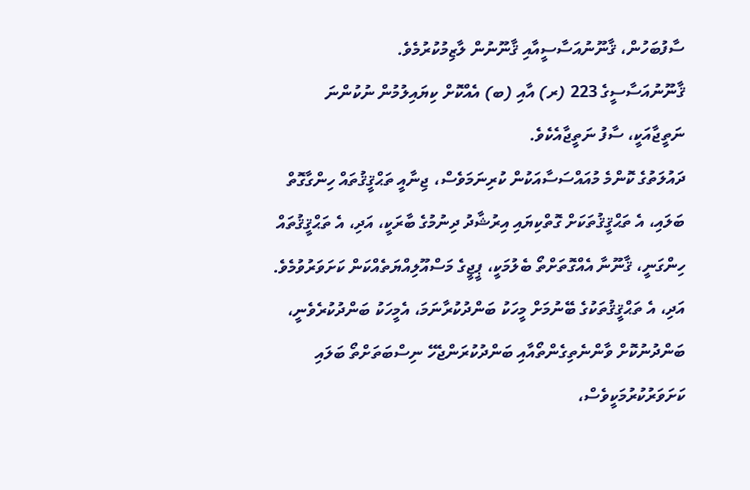ސާފުބަހުން، ޤާނޫނުއަސާސީއާއި ޤާނޫނުން ލާޒިމުކުރުމެވެ.
ޤާނޫނުއަސާސީގެ 223 (ރ) އާއި (ބ) އެއްކޮށް ކިޔައިލުމުން ނުކުންނަ ނަތީޖާއަކީ، ސާފު ނަތީޖާއެކެވެ.
ދައުލަތުގެ ކޮންމެ މުއައްސަސާއަކުން ކުރިނަމަވެސް، ޖިނާއީ ތަޙްޤީޤުތައް ހިންގާގޮތް ބަލައި، އެ ތަޙްޤީޤުތަކަށް ގޮތްކިޔައި އިރުޝާދު ދިނުމުގެ ބާރަކީ، އަދި، އެ ތަޙްޤީޤުތައް ހިންގަނީ، ޤާނޫނާ އެއްގޮތަށްތޯ ބެލުމަކީ، ޕީޖީގެ މަސްއޫލިއްޔަތެއްކަން ކަށަވަރުވުމެވެ. އަދި، އެ ތަޙްޤީޤުތަކުގެ ބޭނުމަށް މީހަކު ބަންދުކުރާނަމަ، އެމީހަކު ބަންދުކުރެވެނީ، ބަންދުނުކޮށް ވާންނެތިގެންތޯއާއި ބަންދުކުރަންޖެހޭ ނިސްބަތަށްތޯ ބަލައި ކަށަވަރުކުރުމަކީވެސް،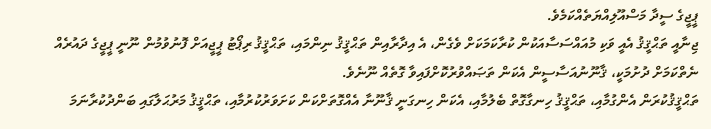ޕީޖީގެ ސީދާ މަސްއޫލިއްޔަތެއްކަމެވެ.
ޖިނާއީ ތަޙްޤީޤު އެއީ ވަކި މުއައްސަސާއަކުން ކުރާކަމަކަށް ވެގެން، އެ އިދާރާއިން ތަޙްޤީޤު ނިންމައި، ތަޙްޤީޤު ރިޕޯޓު ޕީޖީއަށް ފޮނުވުމުން ނޫނީ ޕީޖީގެ ދައުރެއް ނެތްކަމަށް ދުށުމަކީ، ޤާނޫނުއަސާސީން އެކަން ތަޞައްވުރުކޮށްފައިވާ ގޮތެއް ނޫނެވެ.
ތަޙްޤީޤުކުރަން އެންގުމާއި، ތަޙްޤީޤު ހިނގާގޮތް ބެލުމާއި، އެކަން ހިނގަނީ ޤާނޫނާ އެއްގޮތަށްކަން ކަށަވަރުކުރުމާއި، ތަޙްޤީޤު މަރުޙަލާގައި ބަންދުކުރާނަމަ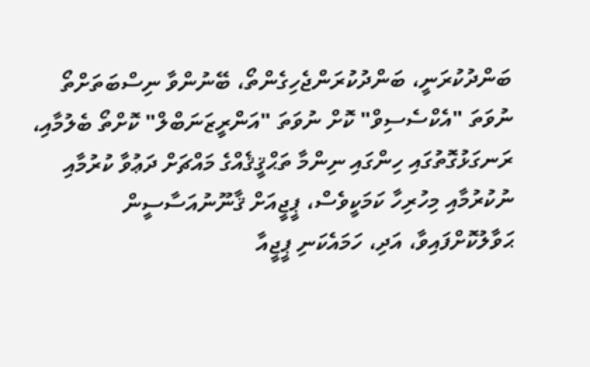ބަންދުކުރަނީ، ބަންދުކުރަންޖެހިގެންތޯ، ބޭނުންވާ ނިސްބަތަށްތޯ ނުވަތަ "އެކްސެސިވް" ކޮށް ނުވަތަ "އަންރީޒަނަބްލް" ކޮށްތޯ ބެލުމާއި، ރަނގަޅުގޮތުގައި ހިންގައި ނިންމާ ތަޙްޤީޤެއްގެ މައްޗަށް ދަޢުވާ ކުރުމާއި ނުކުރުމާއި މިހުރިހާ ކަމަކީވެސް، ޕީޖީއަށް ޤާނޫނުއަސާސީން ޙަވާލުކޮށްފައިވާ، އަދި، ހަމައެކަނި ޕީޖީއާ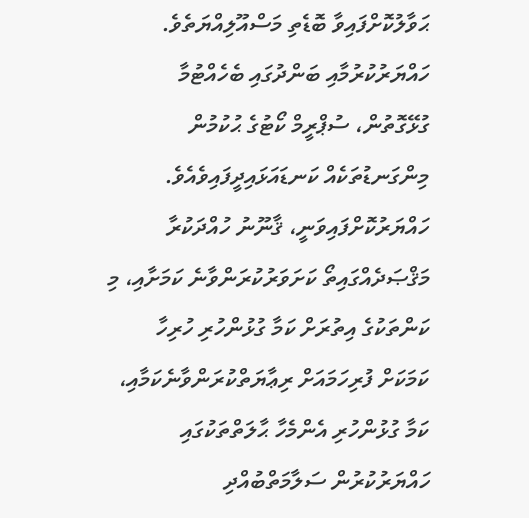ޙަވާލުކޮށްފައިވާ ބޮޑެތި މަސްއޫލިއްޔަތެވެ.
ހައްޔަރުކުރުމާއި ބަންދުގައި ބެހެއްޓުމާ ގުޅޭގޮތުން، ސުޕްރީމް ކޯޓުގެ ޙުކުމުން މިންގަނޑުތަކެއް ކަނޑައަޅައިދީފައިވެއެވެ.
ހައްޔަރުކޮށްފައިވަނީ، ޤާނޫނު ހުއްދަކުރާ މަޤްޞަދެއްގައިތޯ ކަށަވަރުކުރަންވާނެ ކަމަށާއި، މި ކަންތަކުގެ އިތުރަށް ކަމާ ގުޅުންހުރި ހުރިހާ ކަމަކަށް ފުރިހަމައަށް ރިޢާޔަތްކުރަންވާނެކަމާއި، ކަމާ ގުޅުންހުރި އެންމެހާ ޙާލަތްތަކުގައި ހައްޔަރުކުރުން ސަލާމަތްބުއްދި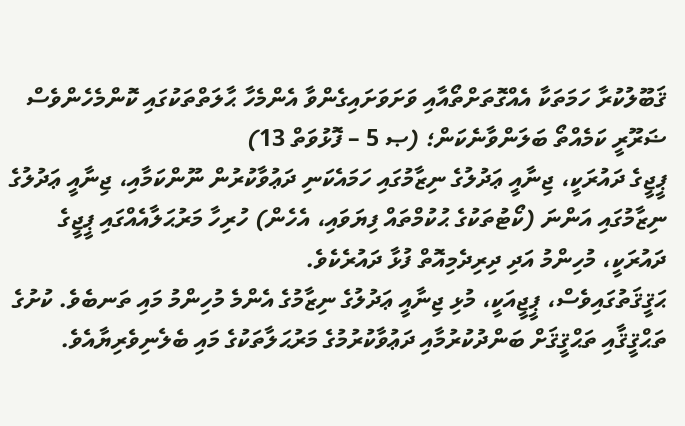ޤަބޫލުކުރާ ހަމަތަކާ އެއްގޮތަށްތޯއާއި ވަށަވަށައިގެންވާ އެންމެހާ ޙާލަތްތަކުގައި ކޮންމެހެންވެސް ޟަރޫރީ ކަމެއްތޯ ބަލަންވާނެކަން؛ (ޞ 5 – ފޮޅުވަތް 13)
ޕީޖީގެ ދައުރަކީ، ޖިނާއީ ޢަދުލުގެ ނިޒާމުގައި ހަމައެކަނި ދަޢުވާކުރުން ނޫންކަމާއި، ޖިނާއީ ޢަދުލުގެ ނިޒާމުގައި އަންނަ (ކޯޓުތަކުގެ ޙުކުމްތައް ފިޔަވައި، އެހެން) ހުރިހާ މަރުޙަލާއެއްގައި ޕީޖީގެ ދައުރަކީ، މުހިންމު އަދި ދިރިދެމިއޮތް ފުޅާ ދައުރެކެވެ.
ޙަޤީޤަތުގައިވެސް، ޕީޖީއަކީ، މުޅި ޖިނާއީ ޢަދުލުގެ ނިޒާމުގެ އެންމެ މުހިންމު މައި ތަނބެވެ. ކުށުގެ ތަޙްޤީޤާއި ތަޙްޤީޤަށް ބަންދުކުރުމާއި ދަޢުވާކުރުމުގެ މަރުޙަލާތަކުގެ މައި ބެލެނިވެރިޔާއެވެ.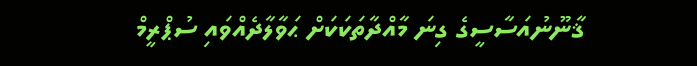ޤާނޫނުއަސާސީގެ ގިނަ މާއްދާތަކަކަށް ޙަވާލާދެއްވައި ސުޕްރީމް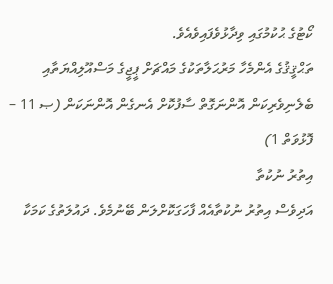ކޯޓުގެ ޙުކުމުގައި ވިދާޅުވެފައިވެއެވެ.
ތަޙްޤީޤުގެ އެންމެހާ މަރުޙަލާތަކުގެ މައްޗަށް ޕީޖީގެ މަސްއޫލިއްޔަތާއި ބެލެނިވެރިކަން އޮންނަގޮތް ސާފުކޮށް އެނގެން އޮންނަކަން (ޞ 11 – ފޮޅުވަތް 1)
އިތުރު ނުކުތާ
އަދިވެސް އިތުރު ނުކުތާއެއް ފާހަގަކޮށްލަން ބޭނުމެވެ. ދައުލަތުގެ ކަމަކާ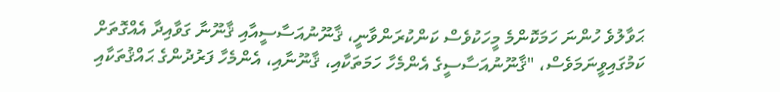ޙަވާލުވެ ހުންނަ ހަމަކޮންމެ މީހަކުވެސް ކަންކުރަންވާނީ، ޤާނޫނުއަސާސީއާއި ޤާނޫނާ ގަވާއިދާ އެއްގޮތަށް ކަމުގައިވީނަމަވެސް، "ޤާނޫނުއަސާސީގެ އެންމެހާ ހަމަތަކާއި، ޤާނޫނާއި، އެންމެހާ ފަރުދުންގެ ޙައްޤުތަކާއި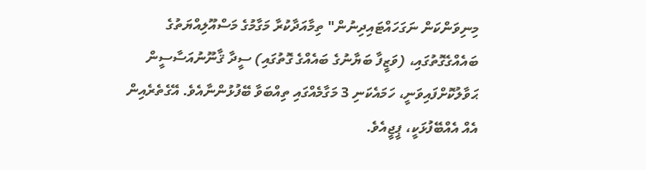މިނިވަންކަން ނަގަހައްޓައިދިނުން" ތިމާއަދާކުރާ މަގާމުގެ މަސްއޫލިއްޔަތުގެ ބައެއްގެގޮތުގައި، (ވަޒީފާ ބަޔާނުގެ ބައެއްގެ ގޮތުގައި) ސީދާ ޤާނޫނުއަސާސީން ޙަވާލުކޮށްފައިވަނީ، ހަމައެކަނި 3 މަގާމެއްގައި ތިއްބަވާ ބޭފުޅުންނާއެވެ. އޭގެތެރެއިން އެއް އެއްބޭފުޅަކީ، ޕީޖީއެވެ.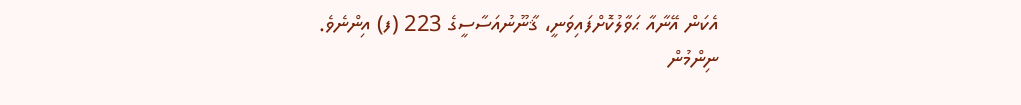އެކަން އޭނާއާ ޙަވާލުކޮށްފައިވަނީ، ޤާނޫނުއަސާސީގެ 223 (ފ) އިންނެވެ.
ނިންމުން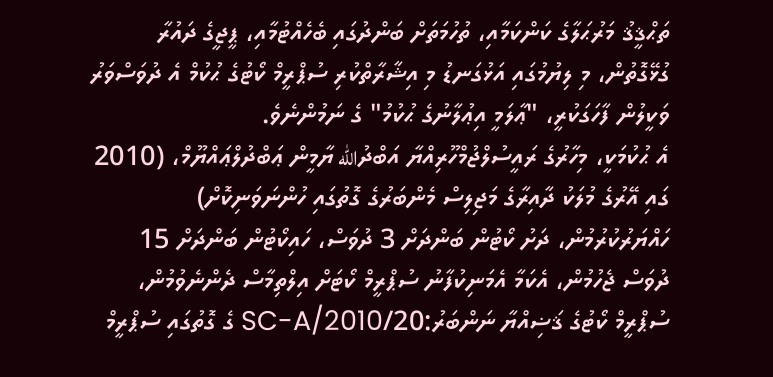ތަޙްޤީޤު މަރުޙަލާގެ ކަންކަމާއި، ތުހުމަތަށް ބަންދުގައި ބެހެއްޓުމާއި، ޕީޖީގެ ދައުރާ ގުޅޭގޮތުން، މި ލިޔުމުގައި އަޅުގަނޑު މި އިޝާރާތްކުރި ސުޕްރީމް ކޯޓުގެ ޙުކުމް އެ ދުވަސްވަރު ވަކީލުން ފާހަގަކުރީ، "ޢާލަމީ އިޢުލާނުގެ ޙުކުމު" ގެ ނަމުންނެވެ.
އެ ޙުކުމަކީ، މިހާރުގެ ރައީސުލްޖުމްހޫރިއްޔާ އަބްދުالله ޔާމީން ޢަބްދުލްޢައްޔޫމް، (2010 ގައި އޭރުގެ މުލަކު ދާއިރާގެ މަޖިލިސް މެންބަރުގެ ގޮތުގައި ހުންނަވަނިކޮށް) ހައްޔަރުކުރުމުން، ދަށު ކޯޓުން ބަންދަށް 3 ދުވަސް، ހައިކޯޓުން ބަންދަށް 15 ދުވަސް ޖެހުމުން، އެކަމާ އެމަނިކުފާނު ސުޕްރީމް ކޯޓަށް އިލްތިމާސް ދެންނެވުމުން، ސުޕްރީމް ކޯޓުގެ ޤަޟިއްޔާ ނަންބަރު:20/SC-A/2010 ގެ ގޮތުގައި ސުޕްރީމް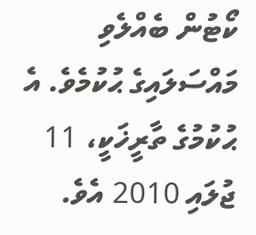ކޯޓުން ބެއްލެވި މައްސަލައިގެ ޙުކުމެވެ. އެ ޙުކުމުގެ ތާރީޚަކީ، 11 ޖުލައި 2010 އެވެ.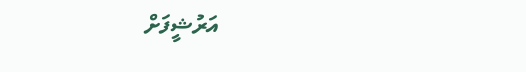އަރުޝީފަށް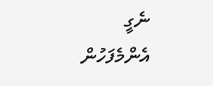ނެގީ
އެންމެފަހުން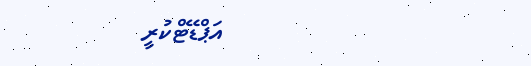އަޕްޑޭޓްކުރީ